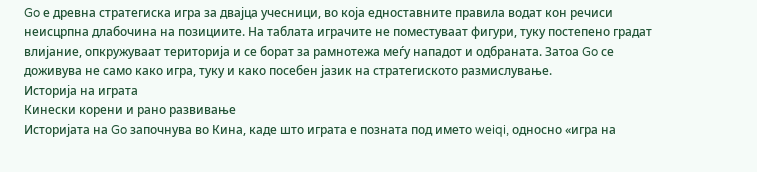Go е древна стратегиска игра за двајца учесници, во која едноставните правила водат кон речиси неисцрпна длабочина на позициите. На таблата играчите не поместуваат фигури, туку постепено градат влијание, опкружуваат територија и се борат за рамнотежа меѓу нападот и одбраната. Затоа Go се доживува не само како игра, туку и како посебен јазик на стратегиското размислување.
Историја на играта
Кинески корени и рано развивање
Историјата на Go започнува во Кина, каде што играта е позната под името weiqi, односно «игра на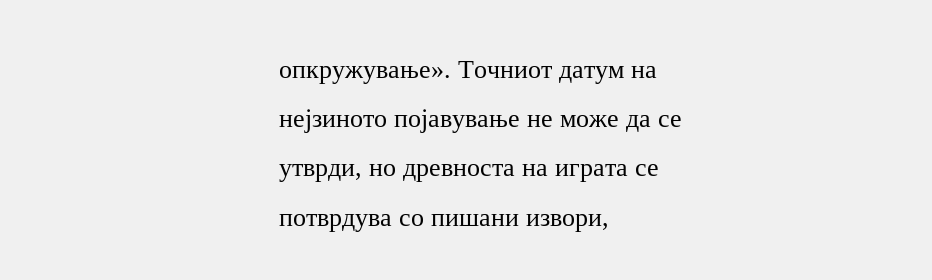опкружување». Точниот датум на нејзиното појавување не може да се утврди, но древноста на играта се потврдува со пишани извори,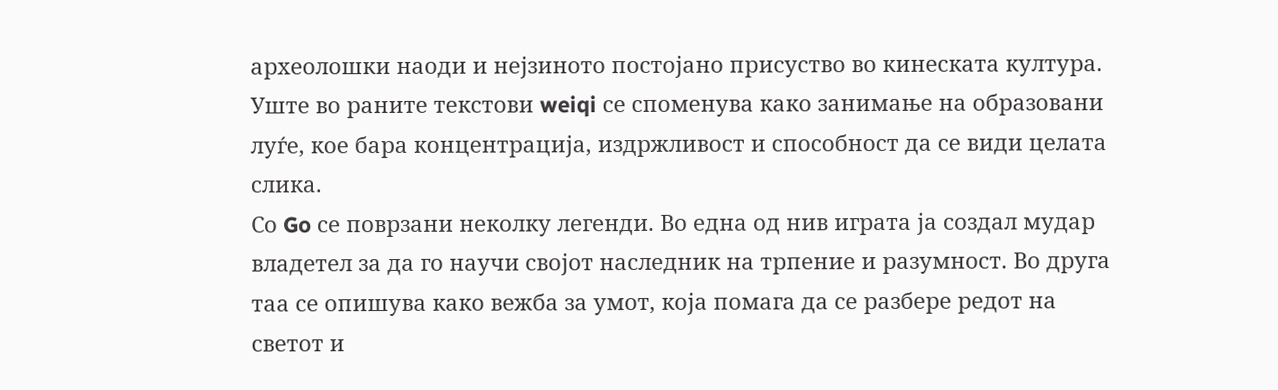археолошки наоди и нејзиното постојано присуство во кинеската култура. Уште во раните текстови weiqi се споменува како занимање на образовани луѓе, кое бара концентрација, издржливост и способност да се види целата слика.
Со Go се поврзани неколку легенди. Во една од нив играта ја создал мудар владетел за да го научи својот наследник на трпение и разумност. Во друга таа се опишува како вежба за умот, која помага да се разбере редот на светот и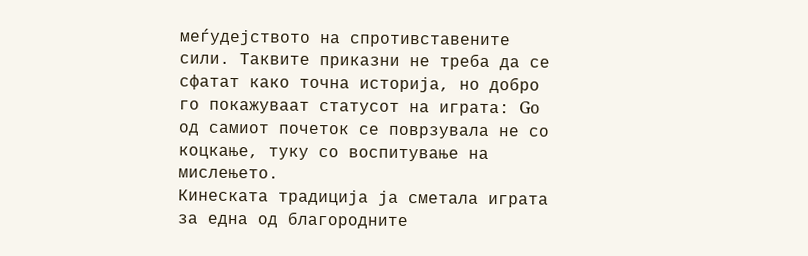меѓудејството на спротивставените сили. Таквите приказни не треба да се сфатат како точна историја, но добро го покажуваат статусот на играта: Go од самиот почеток се поврзувала не со коцкање, туку со воспитување на мислењето.
Кинеската традиција ја сметала играта за една од благородните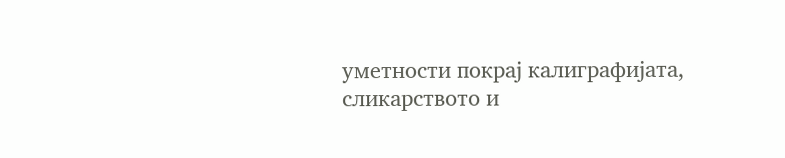уметности покрај калиграфијата, сликарството и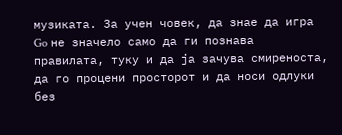музиката. За учен човек, да знае да игра Go не значело само да ги познава правилата, туку и да ја зачува смиреноста, да го процени просторот и да носи одлуки без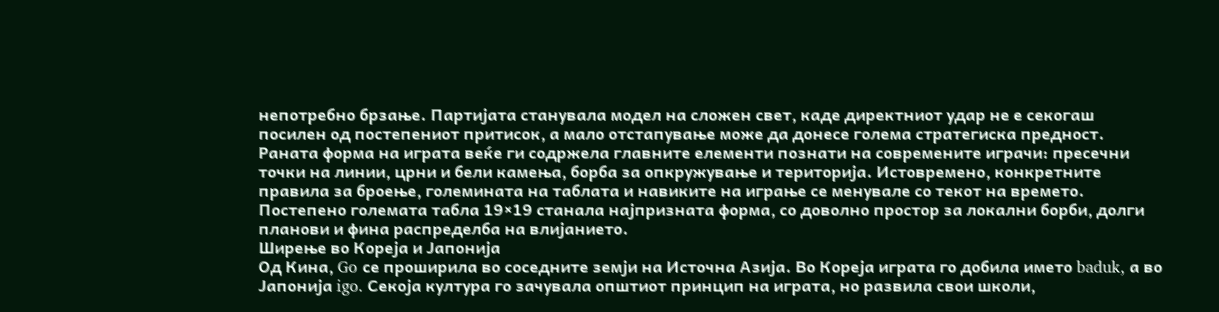непотребно брзање. Партијата станувала модел на сложен свет, каде директниот удар не е секогаш посилен од постепениот притисок, а мало отстапување може да донесе голема стратегиска предност.
Раната форма на играта веќе ги содржела главните елементи познати на современите играчи: пресечни точки на линии, црни и бели камења, борба за опкружување и територија. Истовремено, конкретните правила за броење, големината на таблата и навиките на играње се менувале со текот на времето. Постепено големата табла 19×19 станала најпризната форма, со доволно простор за локални борби, долги планови и фина распределба на влијанието.
Ширење во Кореја и Јапонија
Од Кина, Go се проширила во соседните земји на Источна Азија. Во Кореја играта го добила името baduk, а во Јапонија igo. Секоја култура го зачувала општиот принцип на играта, но развила свои школи,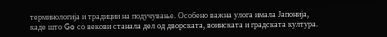терминологија и традиции на подучување. Особено важна улога имала Јапонија, каде што Go со векови станала дел од дворската, воинската и градската култура.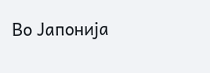Во Јапонија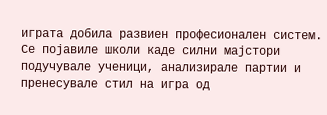играта добила развиен професионален систем. Се појавиле школи каде силни мајстори подучувале ученици, анализирале партии и пренесувале стил на игра од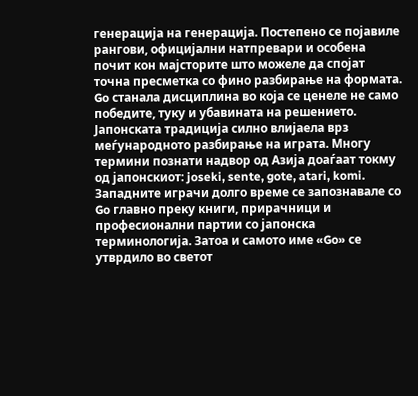генерација на генерација. Постепено се појавиле рангови, официјални натпревари и особена почит кон мајсторите што можеле да спојат точна пресметка со фино разбирање на формата. Go станала дисциплина во која се ценеле не само победите, туку и убавината на решението.
Јапонската традиција силно влијаела врз меѓународното разбирање на играта. Многу термини познати надвор од Азија доаѓаат токму од јапонскиот: joseki, sente, gote, atari, komi. Западните играчи долго време се запознавале со Go главно преку книги, прирачници и професионални партии со јапонска терминологија. Затоа и самото име «Go» се утврдило во светот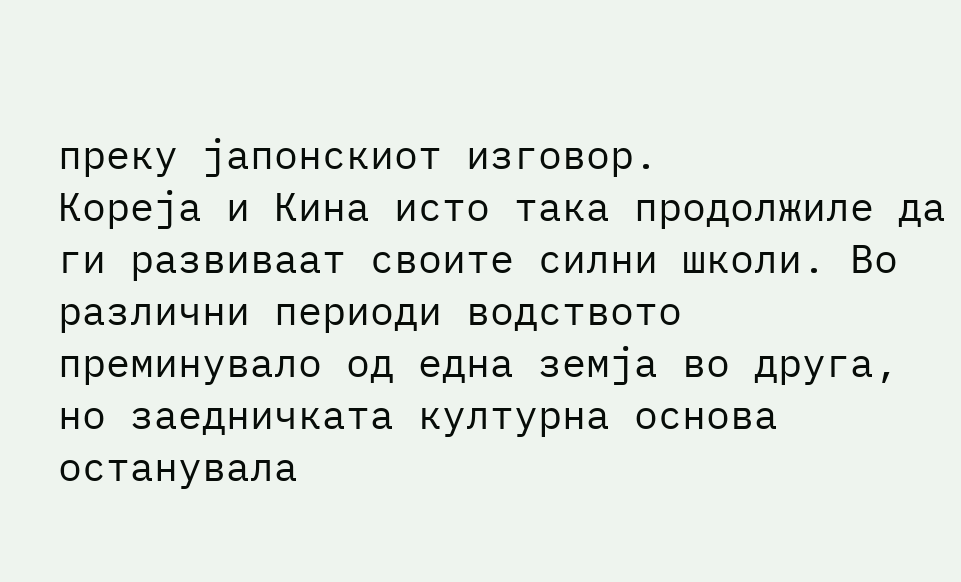преку јапонскиот изговор.
Кореја и Кина исто така продолжиле да ги развиваат своите силни школи. Во различни периоди водството преминувало од една земја во друга, но заедничката културна основа останувала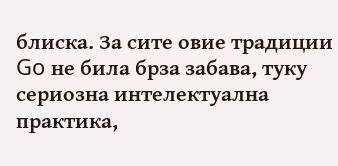блиска. За сите овие традиции Go не била брза забава, туку сериозна интелектуална практика,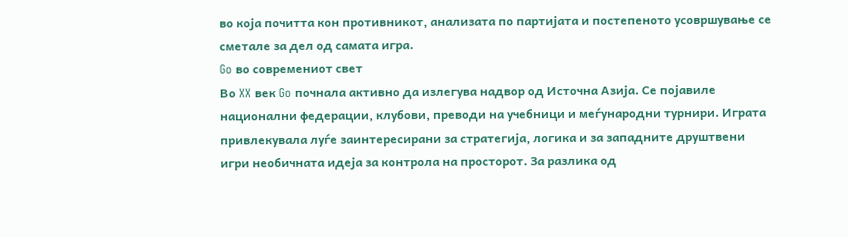во која почитта кон противникот, анализата по партијата и постепеното усовршување се сметале за дел од самата игра.
Go во современиот свет
Во XX век Go почнала активно да излегува надвор од Источна Азија. Се појавиле национални федерации, клубови, преводи на учебници и меѓународни турнири. Играта привлекувала луѓе заинтересирани за стратегија, логика и за западните друштвени игри необичната идеја за контрола на просторот. За разлика од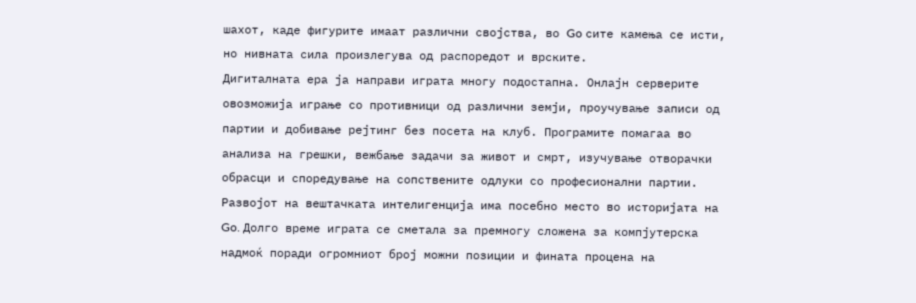шахот, каде фигурите имаат различни својства, во Go сите камења се исти, но нивната сила произлегува од распоредот и врските.
Дигиталната ера ја направи играта многу подостапна. Онлајн серверите овозможија играње со противници од различни земји, проучување записи од партии и добивање рејтинг без посета на клуб. Програмите помагаа во анализа на грешки, вежбање задачи за живот и смрт, изучување отворачки обрасци и споредување на сопствените одлуки со професионални партии.
Развојот на вештачката интелигенција има посебно место во историјата на Go. Долго време играта се сметала за премногу сложена за компјутерска надмоќ поради огромниот број можни позиции и фината процена на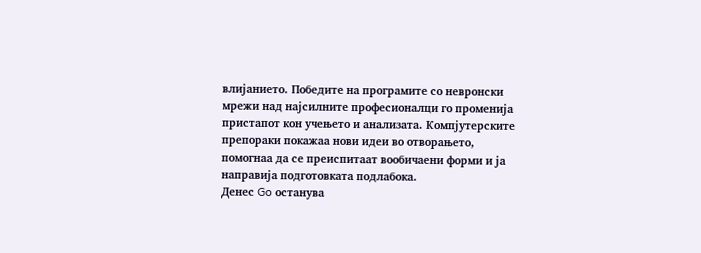влијанието. Победите на програмите со невронски мрежи над најсилните професионалци го променија пристапот кон учењето и анализата. Компјутерските препораки покажаа нови идеи во отворањето, помогнаа да се преиспитаат вообичаени форми и ја направија подготовката подлабока.
Денес Go останува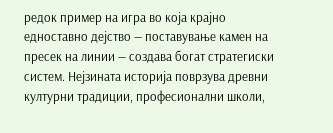редок пример на игра во која крајно едноставно дејство — поставување камен на пресек на линии — создава богат стратегиски систем. Нејзината историја поврзува древни културни традиции, професионални школи,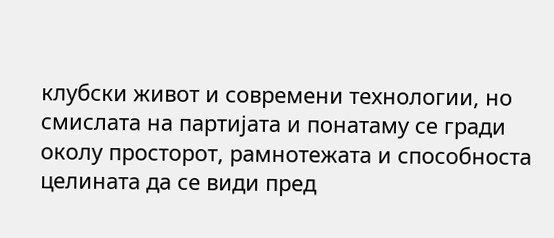клубски живот и современи технологии, но смислата на партијата и понатаму се гради околу просторот, рамнотежата и способноста целината да се види пред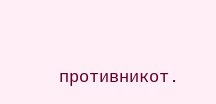противникот.